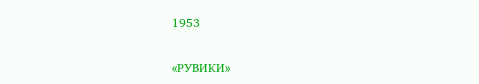1953

«РУВИКИ»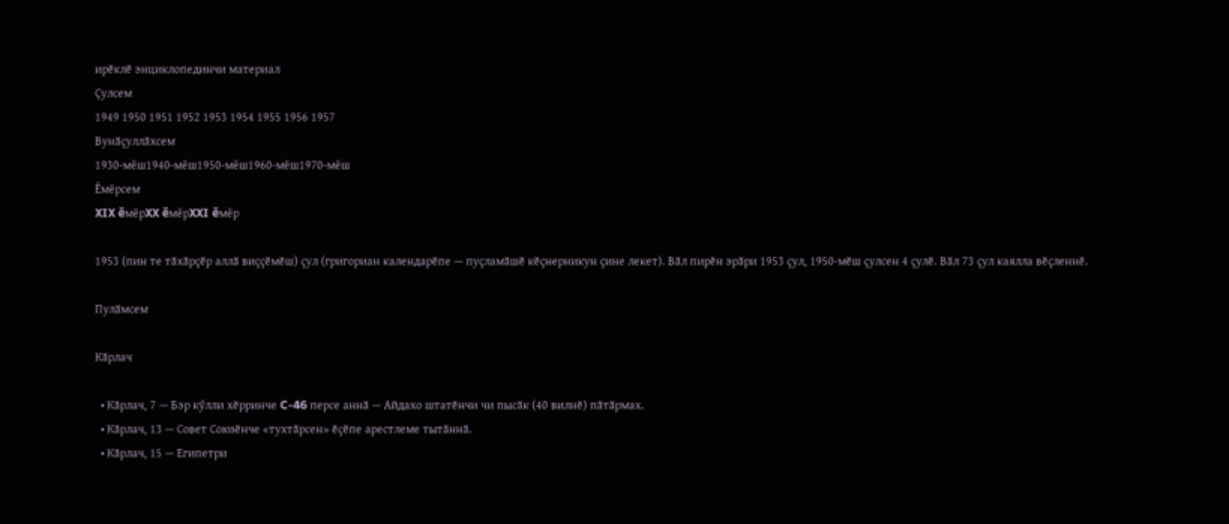ирӗклӗ энциклопединчи материал
Çулсем
1949 1950 1951 1952 1953 1954 1955 1956 1957
Вунӑҫуллӑхсем
1930-мĕш1940-мĕш1950-мĕш1960-мĕш1970-мĕш
Ĕмĕрсем
XIX ĕмĕрXX ĕмĕрXXI ĕмĕр

1953 (пин те тӑхӑрҫӗр аллӑ виҫҫӗмӗш) ҫул (григориан календарӗпе — пуҫламӑшӗ кӗҫнерникун ҫине лекет). Вӑл пирӗн эрӑри 1953 ҫул, 1950-мӗш ҫулсен 4 ҫулӗ. Вӑл 73 ҫул каялла вӗҫленнӗ.

Пулӑмсем

Кӑрлач

  • Кӑрлач, 7 — Бэр кӳлли хӗрринче C-46 персе аннӑ — Айдахо штатӗнчи чи пысӑк (40 вилнӗ) пӑтӑрмах.
  • Кӑрлач, 13 — Совет Союзӗнче «тухтӑрсен» ӗҫӗпе арестлеме тытӑннӑ.
  • Кӑрлач, 15 — Египетри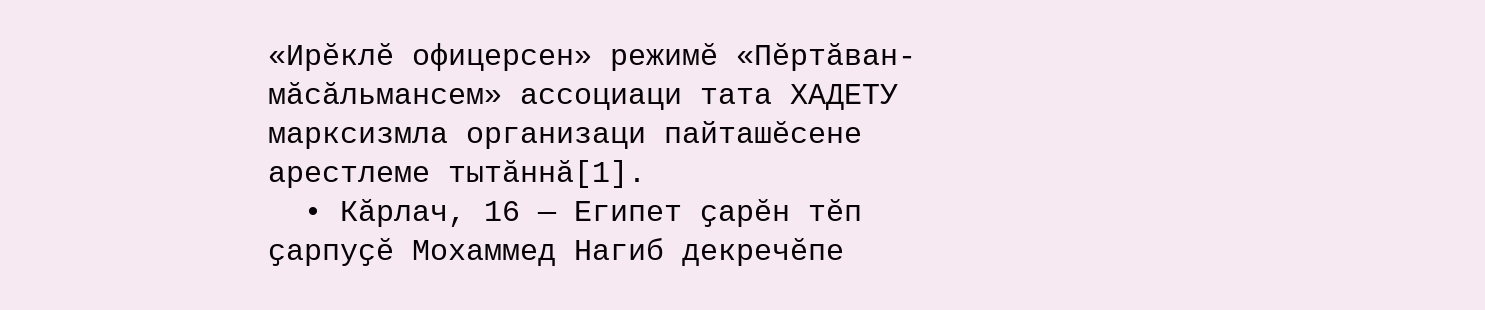«Ирӗклӗ офицерсен» режимӗ «Пӗртӑван-мӑсӑльмансем» ассоциаци тата ХАДЕТУ марксизмла организаци пайташӗсене арестлеме тытӑннӑ[1].
  • Кӑрлач, 16 — Египет ҫарӗн тӗп ҫарпуҫӗ Мохаммед Нагиб декречӗпе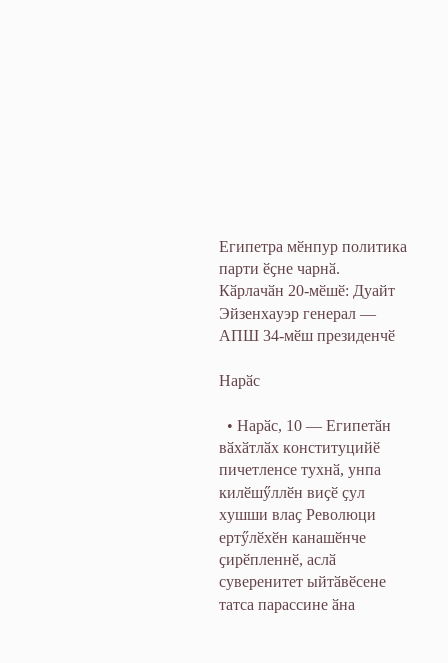Египетра мӗнпур политика парти ӗҫне чарнӑ.
Кӑрлачӑн 20-мӗшӗ: Дуайт Эйзенхауэр генерал — АПШ 34-мӗш президенчӗ

Нарӑс

  • Нарӑс, 10 — Египетӑн вӑхӑтлӑх конституцийӗ пичетленсе тухнӑ, унпа килӗшӳллӗн виҫӗ ҫул хушши влаҫ Революци ертӳлӗхӗн канашӗнче ҫирӗпленнӗ, аслӑ суверенитет ыйтӑвӗсене татса парассине ӑна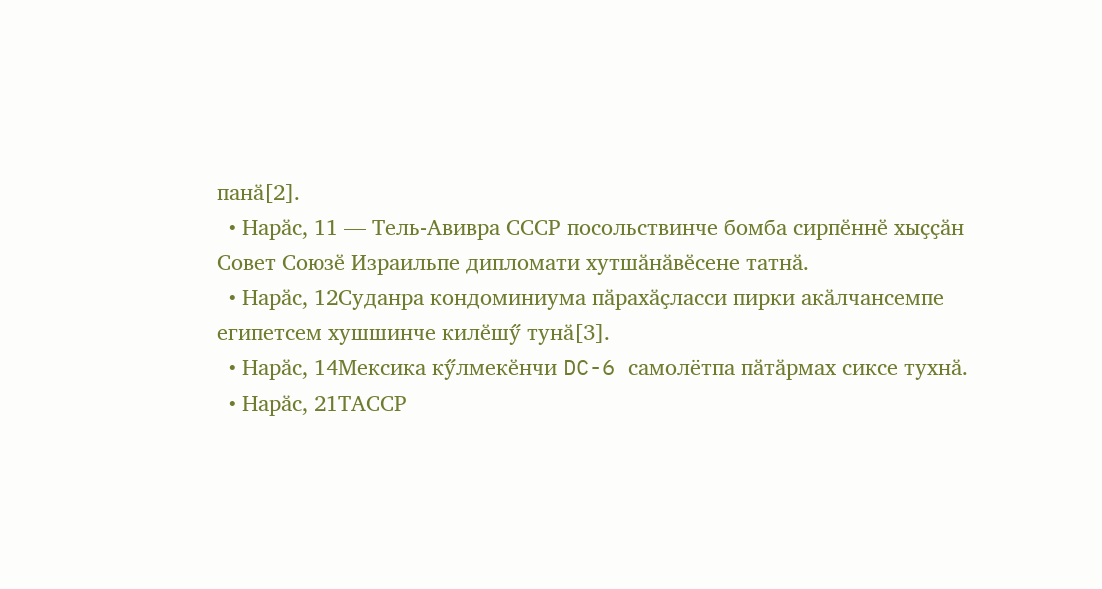панӑ[2].
  • Нарӑс, 11 — Тель-Авивра СССР посольствинче бомба сирпӗннӗ хыҫҫӑн Совет Союзӗ Израильпе дипломати хутшӑнӑвӗсене татнӑ.
  • Нарӑс, 12Суданра кондоминиума пӑрахӑҫласси пирки акӑлчансемпе египетсем хушшинче килӗшӳ тунӑ[3].
  • Нарӑс, 14Мексика кӳлмекӗнчи DC-6 самолётпа пӑтӑрмах сиксе тухнӑ.
  • Нарӑс, 21ТАССР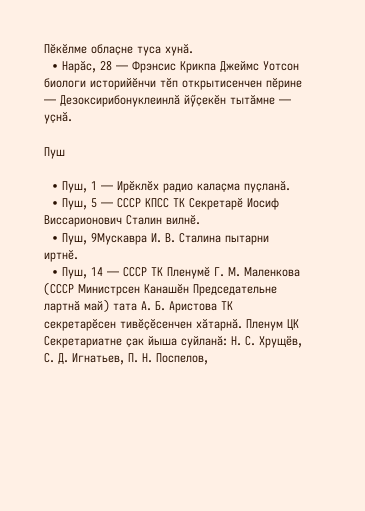Пӗкӗлме облаҫне туса хунӑ.
  • Нарӑс, 28 — Фрэнсис Крикпа Джеймс Уотсон биологи историйӗнчи тӗп открытисенчен пӗрине — Дезоксирибонуклеинлӑ йӳҫекӗн тытӑмне — уҫнӑ.

Пуш

  • Пуш, 1 — Ирӗклӗх радио калаҫма пуҫланӑ.
  • Пуш, 5 — СССР КПСС ТК Секретарӗ Иосиф Виссарионович Сталин вилнӗ.
  • Пуш, 9Мускавра И. В. Сталина пытарни иртнӗ.
  • Пуш, 14 — СССР ТК Пленумӗ Г. М. Маленкова (СССР Министрсен Канашӗн Председательне лартнӑ май) тата А. Б. Аристова ТК секретарӗсен тивӗҫӗсенчен хӑтарнӑ. Пленум ЦК Секретариатне ҫак йыша суйланӑ: Н. С. Хрущёв, С. Д. Игнатьев, П. Н. Поспелов,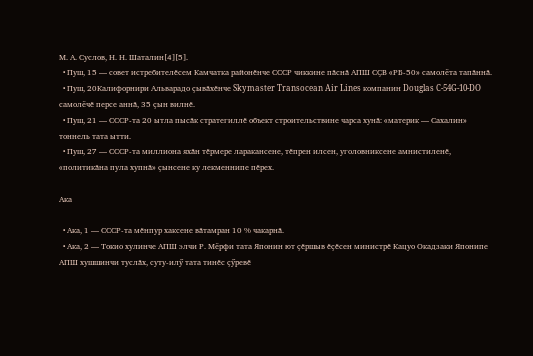М. А. Суслов, Н. Н. Шаталин[4][5].
  • Пуш, 15 — совет истребителӗсем Камчатка районӗнче СССР чиккине пӑснӑ АПШ СҪВ «РБ-50» самолёта тапӑннӑ.
  • Пуш, 20Калифорнири Альварадо ҫывӑхӗнче Skymaster Transocean Air Lines компанин Douglas C-54G-10-DO самолёчӗ персе аннӑ, 35 ҫын вилнӗ.
  • Пуш, 21 — СССР-та 20 ытла пысӑк стратегиллӗ объект строительствине чарса хунӑ: «материк — Сахалин» тоннель тата ытти.
  • Пуш, 27 — СССР-та миллиона яхӑн тӗрмере ларакансене, тӗпрен илсен, уголовниксене амнистиленӗ, «политикӑна пула хупнӑ» ҫынсене ку лекменнипе пӗрех.

Ака

  • Ака, 1 — СССР-та мӗнпур хаксене вӑтамран 10 % чакарнӑ.
  • Ака, 2 — Токио хулинче АПШ элчи Р. Мёрфи тата Японин ют ҫӗршыв ӗҫӗсен министрӗ Кацуо Окадзаки Японипе АПШ хушшинчи туслӑх, суту-илӳ тата тинӗс ҫӳревӗ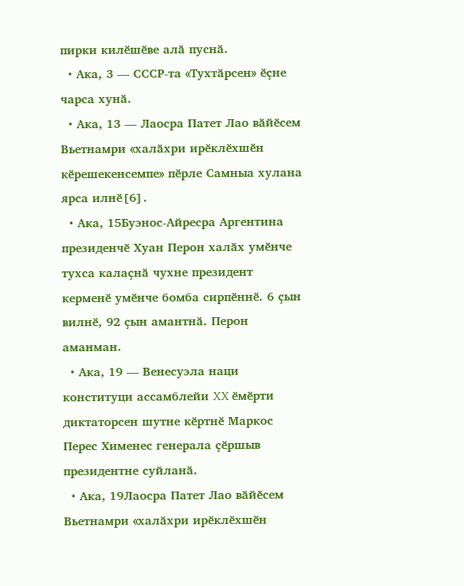пирки килӗшӗве алӑ пуснӑ.
  • Ака, 3 — СССР-та «Тухтӑрсен» ӗҫне чарса хунӑ.
  • Ака, 13 — Лаосра Патет Лао вӑйӗсем Вьетнамри «халӑхри ирӗклӗхшӗн кӗрешекенсемпе» пӗрле Самныа хулана ярса илнӗ[6].
  • Ака, 15Буэнос-Айресра Аргентина президенчӗ Хуан Перон халӑх умӗнче тухса калаҫнӑ чухне президент керменӗ умӗнче бомба сирпӗннӗ. 6 ҫын вилнӗ, 92 ҫын амантнӑ. Перон аманман.
  • Ака, 19 — Венесуэла наци конституци ассамблейи XX ӗмӗрти диктаторсен шутне кӗртнӗ Маркос Перес Хименес генерала ҫӗршыв президентне суйланӑ.
  • Ака, 19Лаосра Патет Лао вӑйӗсем Вьетнамри «халӑхри ирӗклӗхшӗн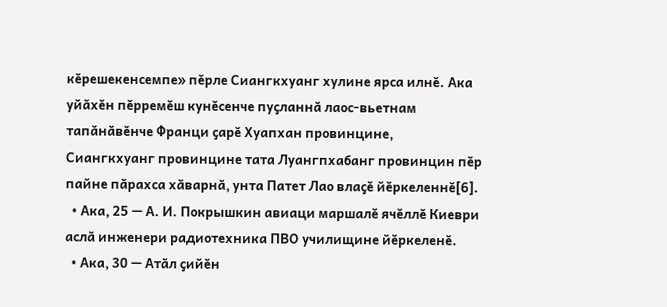кӗрешекенсемпе» пӗрле Сиангкхуанг хулине ярса илнӗ. Ака уйӑхӗн пӗрремӗш кунӗсенче пуҫланнӑ лаос-вьетнам тапӑнӑвӗнче Франци ҫарӗ Хуапхан провинцине, Сиангкхуанг провинцине тата Луангпхабанг провинцин пӗр пайне пӑрахса хӑварнӑ, унта Патет Лао влаҫӗ йӗркеленнӗ[6].
  • Ака, 25 — А. И. Покрышкин авиаци маршалӗ ячӗллӗ Киеври аслӑ инженери радиотехника ПВО училищине йӗркеленӗ.
  • Ака, 30 — Атӑл ҫийӗн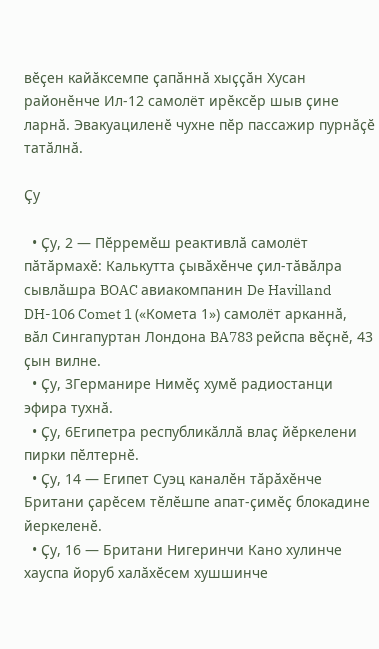вӗҫен кайӑксемпе ҫапӑннӑ хыҫҫӑн Хусан районӗнче Ил-12 самолёт ирӗксӗр шыв ҫине ларнӑ. Эвакуациленӗ чухне пӗр пассажир пурнӑҫӗ татӑлнӑ.

Ҫу

  • Ҫу, 2 — Пӗрремӗш реактивлӑ самолёт пӑтӑрмахӗ: Калькутта ҫывӑхӗнче ҫил-тӑвӑлра сывлӑшра BOAC авиакомпанин De Havilland DH-106 Comet 1 («Комета 1») самолёт арканнӑ, вӑл Сингапуртан Лондона BA783 рейспа вӗҫнӗ, 43 ҫын вилне.
  • Ҫу, 3Германире Нимӗҫ хумӗ радиостанци эфира тухнӑ.
  • Ҫу, 6Египетра республикӑллӑ влаҫ йӗркелени пирки пӗлтернӗ.
  • Ҫу, 14 — Египет Суэц каналӗн тӑрӑхӗнче Британи ҫарӗсем тӗлӗшпе апат-ҫимӗҫ блокадине йеркеленӗ.
  • Ҫу, 16 — Британи Нигеринчи Кано хулинче хауспа йоруб халӑхӗсем хушшинче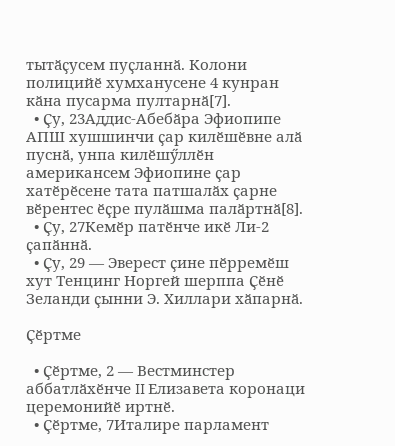тытӑҫусем пуҫланнӑ. Колони полицийӗ хумханусене 4 кунран кӑна пусарма пултарнӑ[7].
  • Ҫу, 23Аддис-Абебӑра Эфиопипе АПШ хушшинчи ҫар килӗшӗвне алӑ пуснӑ, унпа килӗшӳллӗн американсем Эфиопине ҫар хатӗрӗсене тата патшалӑх ҫарне вӗрентес ӗҫре пулӑшма палӑртнӑ[8].
  • Ҫу, 27Кемӗр патӗнче икӗ Ли-2 ҫапӑннӑ.
  • Ҫу, 29 — Эверест ҫине пӗрремӗш хут Тенцинг Норгей шерппа Ҫӗнӗ Зеланди ҫынни Э. Хиллари хӑпарнӑ.

Ҫӗртме

  • Ҫӗртме, 2 — Вестминстер аббатлӑхӗнче II Елизавета коронаци церемонийӗ иртнӗ.
  • Ҫӗртме, 7Италире парламент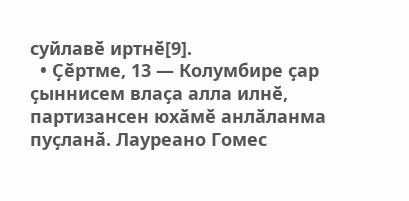суйлавӗ иртнӗ[9].
  • Ҫӗртме, 13 — Колумбире ҫар ҫыннисем влаҫа алла илнӗ, партизансен юхӑмӗ анлӑланма пуҫланӑ. Лауреано Гомес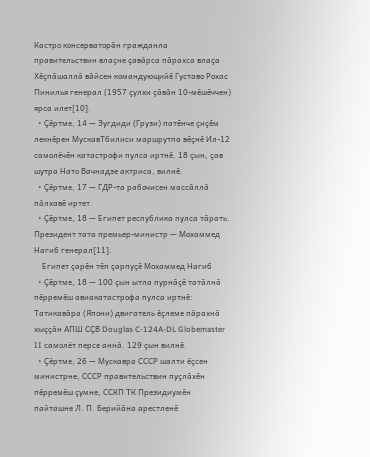Кастро консерваторӑн гражданла правительствин влаҫне ҫавӑрса пӑрахса влаҫа Хӗҫпӑшаллӑ вӑйсен командующийӗ Густаво Рохас Пинилья генерал (1957 ҫулхи ҫӑвӑн 10-мӗшӗччен) ярса илет[10].
  • Ҫӗртме, 14 — Зугдиди (Грузи) патӗнче ҫиҫӗм лекнӗрен МускавТбилиси маршрутпа вӗҫнӗ Ил-12 самолёчӗн катастрофи пулса иртнӗ. 18 ҫын, ҫав шутра Нато Вачнадзе актриса, вилнӗ.
  • Ҫӗртме, 17 — ГДР-та рабочисен массӑллӑ пӑлхавӗ иртет.
  • Ҫӗртме, 18 — Египет республика пулса тӑрать. Президент тата премьер-министр — Мохаммед Нагиб генерал[11].
    Египет ҫарӗн тӗп ҫарпуҫӗ Мохаммед Нагиб
  • Ҫӗртме, 18 — 100 ҫын ытла пурнӑҫӗ татӑлнӑ пӗрремӗш авиакатастрофа пулса иртнӗ: Татикавӑра (Япони) двигатель ӗҫлеме пӑрахнӑ хыҫҫӑн АПШ СҪВ Douglas C-124A-DL Globemaster II самолёт персе аннӑ. 129 ҫын вилнӗ.
  • Ҫӗртме, 26 — Мускавра СССР шалти ӗҫсен министрне, СССР правительствин пуҫлӑхӗн пӗрремӗш ҫумне, ССКП ТК Президиумӗн пайташне Л. П. Берийӑна арестленӗ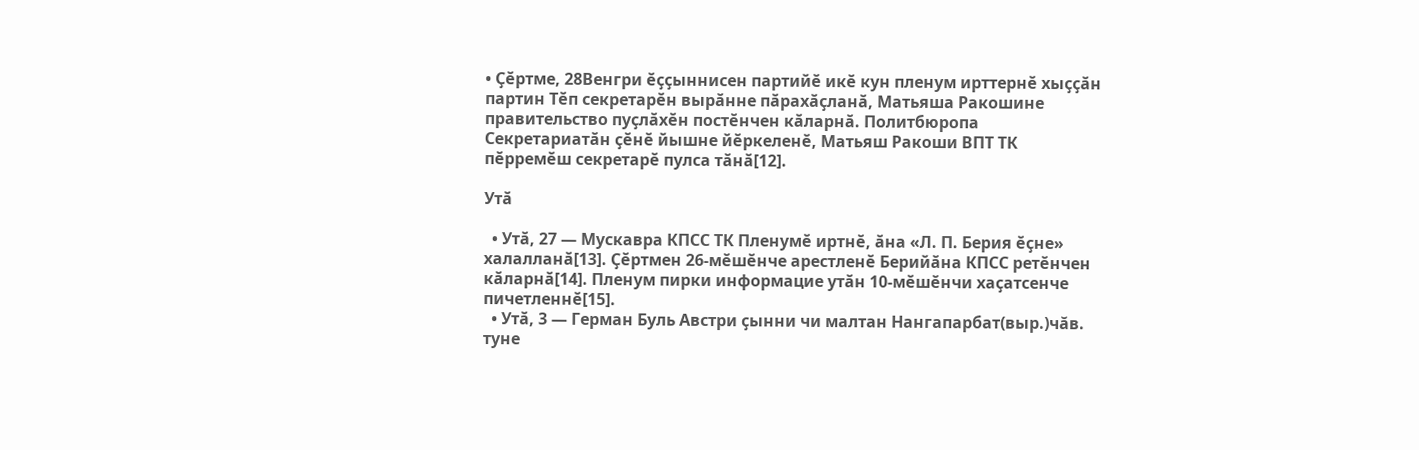• Ҫӗртме, 28Венгри ӗҫҫыннисен партийӗ икӗ кун пленум ирттернӗ хыҫҫӑн партин Тӗп секретарӗн вырӑнне пӑрахӑҫланӑ, Матьяша Ракошине правительство пуҫлӑхӗн постӗнчен кӑларнӑ. Политбюропа Секретариатӑн ҫӗнӗ йышне йӗркеленӗ, Матьяш Ракоши ВПТ ТК пӗрремӗш секретарӗ пулса тӑнӑ[12].

Утӑ

  • Утӑ, 27 — Мускавра КПСС ТК Пленумӗ иртнӗ, ӑна «Л. П. Берия ӗҫне» халалланӑ[13]. Ҫӗртмен 26-мӗшӗнче арестленӗ Берийӑна КПСС ретӗнчен кӑларнӑ[14]. Пленум пирки информацие утӑн 10-мӗшӗнчи хаҫатсенче пичетленнӗ[15].
  • Утӑ, 3 — Герман Буль Австри ҫынни чи малтан Нангапарбат(выр.)чăв. туне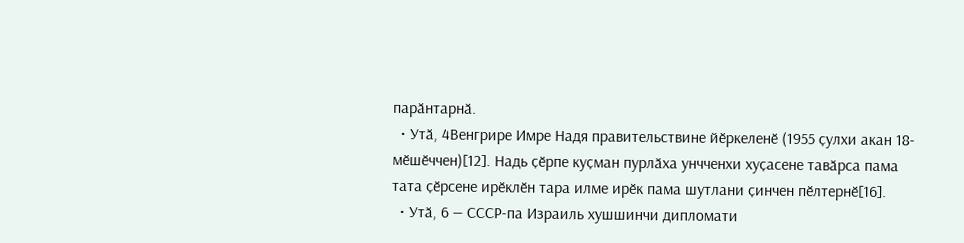парӑнтарнӑ.
  • Утӑ, 4Венгрире Имре Надя правительствине йӗркеленӗ (1955 ҫулхи акан 18-мӗшӗччен)[12]. Надь ҫӗрпе куҫман пурлӑха унчченхи хуҫасене тавӑрса пама тата ҫӗрсене ирӗклӗн тара илме ирӗк пама шутлани ҫинчен пӗлтернӗ[16].
  • Утӑ, 6 — СССР-па Израиль хушшинчи дипломати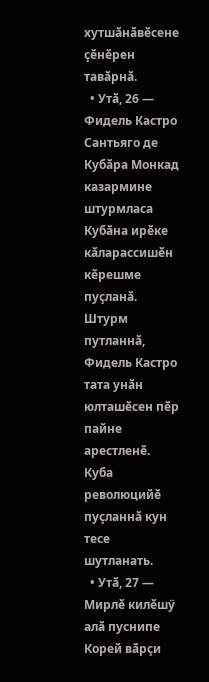хутшӑнӑвӗсене ҫӗнӗрен тавӑрнӑ.
  • Утӑ, 26 — Фидель Кастро Сантьяго де Кубӑра Монкад казармине штурмласа Кубӑна ирӗке кӑларассишӗн кӗрешме пуҫланӑ. Штурм путланнӑ, Фидель Кастро тата унӑн юлташӗсен пӗр пайне арестленӗ. Куба революцийӗ пуҫланнӑ кун тесе шутланать.
  • Утӑ, 27 — Мирлӗ килӗшӳ алӑ пуснипе Корей вӑрҫи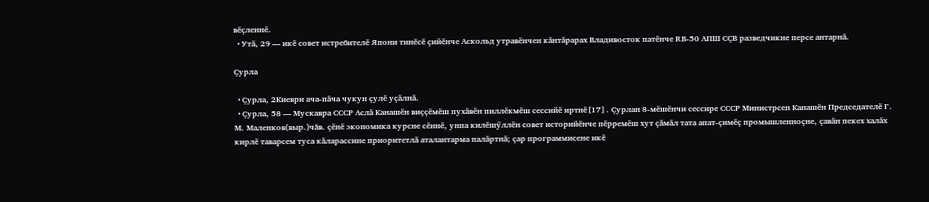вӗҫленнӗ.
  • Утӑ, 29 — икӗ совет истребителӗ Япони тинӗсӗ ҫийӗнче Аскольд утравӗнчен кӑнтӑрарах Владивосток патӗнче RВ-50 АПШ СҪВ разведчикне персе антарнӑ.

Ҫурла

  • Ҫурла, 2Киеври ача-пӑча чукун ҫулӗ уҫӑлнӑ.
  • Ҫурла, 58 — Мускавра СССР Аслӑ Канашӗн виҫҫӗмӗш пухӑвӗн пиллӗкмӗш сессийӗ иртнӗ[17]. Ҫурлан 8-мӗшӗнчи сессире СССР Министрсен Канашӗн Председателӗ Г. М. Маленков(выр.)чăв. ҫӗнӗ экономика курсне сӗннӗ, унпа килӗшӳллӗн совет историйӗнче пӗрремӗш хут ҫӑмӑл тата апат-ҫимӗҫ промышленноҫне, ҫавӑн пекех халӑх кирлӗ таварсем туса кӑларассине приоритетлӑ аталантарма палӑртнӑ; ҫар программисене икӗ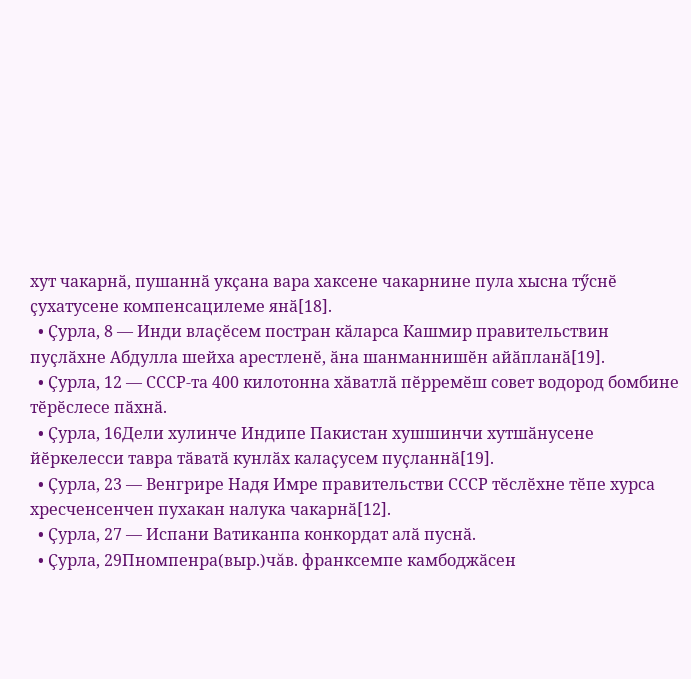хут чакарнӑ, пушаннӑ укҫана вара хаксене чакарнине пула хысна тӳснӗ ҫухатусене компенсацилеме янӑ[18].
  • Ҫурла, 8 — Инди влаҫӗсем постран кӑларса Кашмир правительствин пуҫлӑхне Абдулла шейха арестленӗ, ӑна шанманнишӗн айӑпланӑ[19].
  • Ҫурла, 12 — СССР-та 400 килотонна хӑватлӑ пӗрремӗш совет водород бомбине тӗрӗслесе пӑхнӑ.
  • Ҫурла, 16Дели хулинче Индипе Пакистан хушшинчи хутшӑнусене йӗркелесси тавра тӑватӑ кунлӑх калаҫусем пуҫланнӑ[19].
  • Ҫурла, 23 — Венгрире Надя Имре правительстви СССР тӗслӗхне тӗпе хурса хресченсенчен пухакан налука чакарнӑ[12].
  • Ҫурла, 27 — Испани Ватиканпа конкордат алӑ пуснӑ.
  • Ҫурла, 29Пномпенра(выр.)чăв. франксемпе камбоджӑсен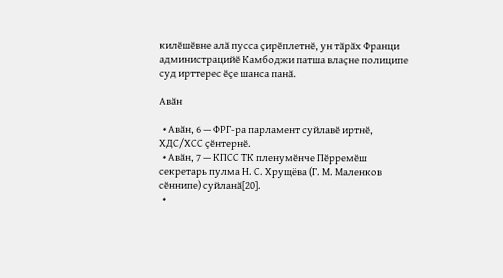килӗшӗвне алӑ пусса ҫирӗплетнӗ, ун тӑрӑх Франци администрацийӗ Камбоджи патша влаҫне полиципе суд ирттерес ӗҫе шанса панӑ.

Авӑн

  • Авӑн, 6 — ФРГ-ра парламент суйлавӗ иртнӗ, ХДС/ХСС ҫӗнтернӗ.
  • Авӑн, 7 — КПСС ТК пленумӗнче Пӗрремӗш секретарь пулма Н. С. Хрущёва (Г. М. Маленков сӗннипе) суйланӑ[20].
  •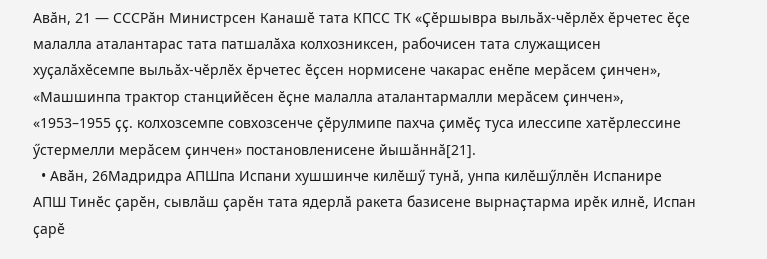Авӑн, 21 — СССРӑн Министрсен Канашӗ тата КПСС ТК «Ҫӗршывра выльӑх-чӗрлӗх ӗрчетес ӗҫе малалла аталантарас тата патшалӑха колхозниксен, рабочисен тата служащисен хуҫалӑхӗсемпе выльӑх-чӗрлӗх ӗрчетес ӗҫсен нормисене чакарас енӗпе мерӑсем ҫинчен», «Машшинпа трактор станцийӗсен ӗҫне малалла аталантармалли мерӑсем ҫинчен», «1953–1955 ҫҫ. колхозсемпе совхозсенче ҫӗрулмипе пахча ҫимӗҫ туса илессипе хатӗрлессине ӳстермелли мерӑсем ҫинчен» постановленисене йышӑннӑ[21].
  • Авӑн, 26Мадридра АПШпа Испани хушшинче килӗшӳ тунӑ, унпа килӗшӳллӗн Испанире АПШ Тинӗс ҫарӗн, сывлӑш ҫарӗн тата ядерлӑ ракета базисене вырнаҫтарма ирӗк илнӗ, Испан ҫарӗ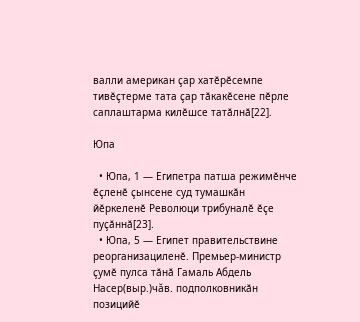валли американ ҫар хатӗрӗсемпе тивӗҫтерме тата ҫар тӑкакӗсене пӗрле саплаштарма килӗшсе татӑлнӑ[22].

Юпа

  • Юпа, 1 — Египетра патша режимӗнче ӗҫленӗ ҫынсене суд тумашкӑн йӗркеленӗ Революци трибуналӗ ӗҫе пуҫӑннӑ[23].
  • Юпа, 5 — Египет правительствине реорганизациленӗ. Премьер-министр ҫумӗ пулса тӑнӑ Гамаль Абдель Насер(выр.)чăв. подполковникӑн позицийӗ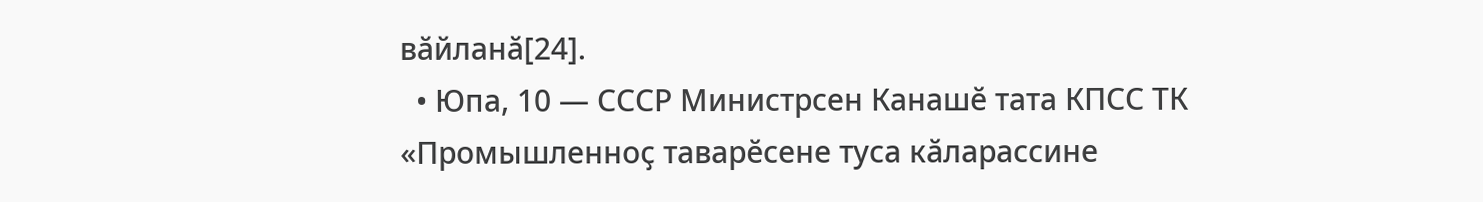вӑйланӑ[24].
  • Юпа, 10 — СССР Министрсен Канашӗ тата КПСС ТК «Промышленноҫ таварӗсене туса кӑларассине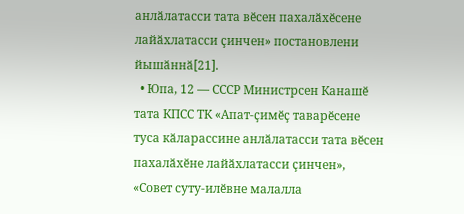анлӑлатасси тата вӗсен пахалӑхӗсене лайӑхлатасси ҫинчен» постановлени йышӑннӑ[21].
  • Юпа, 12 — СССР Министрсен Канашӗ тата КПСС ТК «Апат-ҫимӗҫ таварӗсене туса кӑларассине анлӑлатасси тата вӗсен пахалӑхӗне лайӑхлатасси ҫинчен», «Совет суту-илӗвне малалла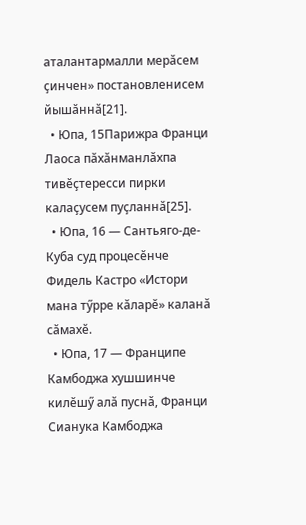аталантармалли мерӑсем ҫинчен» постановленисем йышӑннӑ[21].
  • Юпа, 15Парижра Франци Лаоса пӑхӑнманлӑхпа тивӗҫтересси пирки калаҫусем пуҫланнӑ[25].
  • Юпа, 16 — Сантьяго-де-Куба суд процесӗнче Фидель Кастро «Истори мана тӳрре кӑларӗ» каланӑ сӑмахӗ.
  • Юпа, 17 — Франципе Камбоджа хушшинче килӗшӳ алӑ пуснӑ, Франци Сианука Камбоджа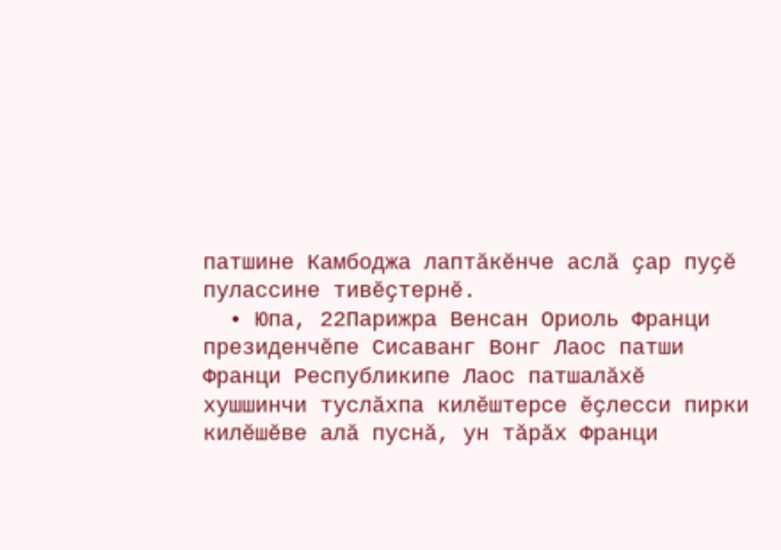патшине Камбоджа лаптӑкӗнче аслӑ ҫар пуҫӗ пулассине тивӗҫтернӗ.
  • Юпа, 22Парижра Венсан Ориоль Франци президенчӗпе Сисаванг Вонг Лаос патши Франци Республикипе Лаос патшалӑхӗ хушшинчи туслӑхпа килӗштерсе ӗҫлесси пирки килӗшӗве алӑ пуснӑ, ун тӑрӑх Франци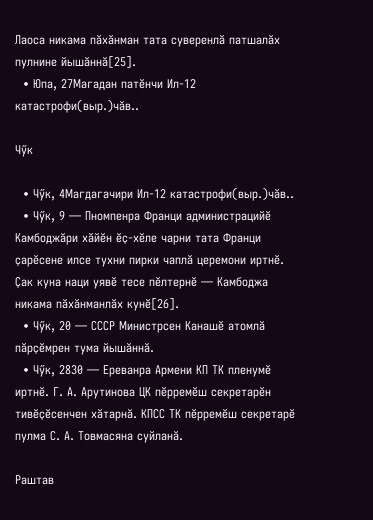Лаоса никама пӑхӑнман тата суверенлӑ патшалӑх пулнине йышӑннӑ[25].
  • Юпа, 27Магадан патӗнчи Ил-12 катастрофи(выр.)чăв..

Чӳк

  • Чӳк, 4Магдагачири Ил-12 катастрофи(выр.)чăв..
  • Чӳк, 9 — Пномпенра Франци администрацийӗ Камбоджӑри хӑйӗн ӗҫ-хӗле чарни тата Франци ҫарӗсене илсе тухни пирки чаплӑ церемони иртнӗ. Ҫак куна наци уявӗ тесе пӗлтернӗ — Камбоджа никама пӑхӑнманлӑх кунӗ[26].
  • Чӳк, 20 — СССР Министрсен Канашӗ атомлӑ пӑрҫӗмрен тума йышӑннӑ.
  • Чӳк, 2830 — Ереванра Армени КП ТК пленумӗ иртнӗ. Г. А. Арутинова ЦК пӗрремӗш секретарӗн тивӗҫӗсенчен хӑтарнӑ. КПСС ТК пӗрремӗш секретарӗ пулма С. А. Товмасяна суйланӑ.

Раштав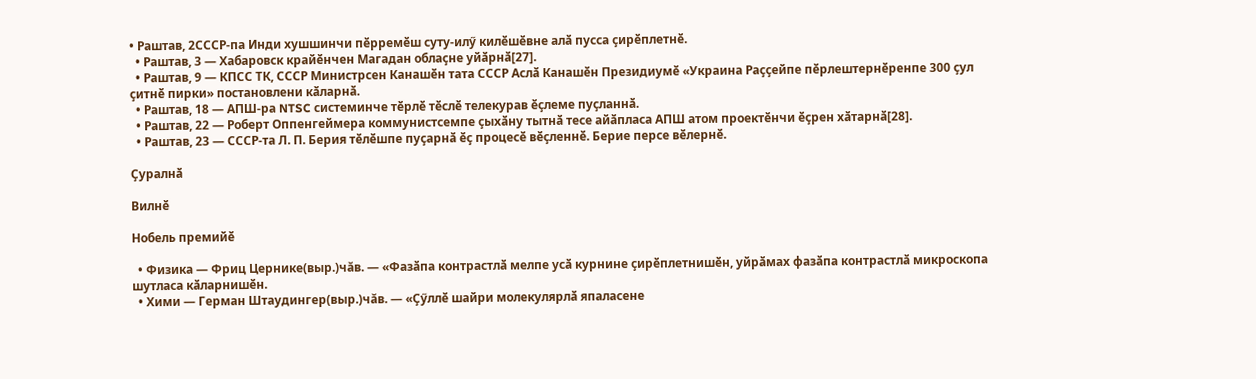• Раштав, 2СССР-па Инди хушшинчи пӗрремӗш суту-илӳ килӗшӗвне алӑ пусса ҫирӗплетнӗ.
  • Раштав, 3 — Хабаровск крайӗнчен Магадан облаҫне уйӑрнӑ[27].
  • Раштав, 9 — КПСС ТК, СССР Министрсен Канашӗн тата СССР Аслӑ Канашӗн Президиумӗ «Украина Раҫҫейпе пӗрлештернӗренпе 300 ҫул ҫитнӗ пирки» постановлени кӑларнӑ.
  • Раштав, 18 — АПШ-ра NTSC системинче тӗрлӗ тӗслӗ телекурав ӗҫлеме пуҫланнӑ.
  • Раштав, 22 — Роберт Оппенгеймера коммунистсемпе ҫыхӑну тытнӑ тесе айӑпласа АПШ атом проектӗнчи ӗҫрен хӑтарнӑ[28].
  • Раштав, 23 — СССР-та Л. П. Берия тӗлӗшпе пуҫарнӑ ӗҫ процесӗ вӗҫленнӗ. Берие персе вӗлернӗ.

Ҫуралнӑ

Вилнӗ

Нобель премийӗ

  • Физика — Фриц Цернике(выр.)чăв. — «Фазӑпа контрастлӑ мелпе усӑ курнине ҫирӗплетнишӗн, уйрӑмах фазӑпа контрастлӑ микроскопа шутласа кӑларнишӗн.
  • Хими — Герман Штаудингер(выр.)чăв. — «Ҫӳллӗ шайри молекулярлӑ япаласене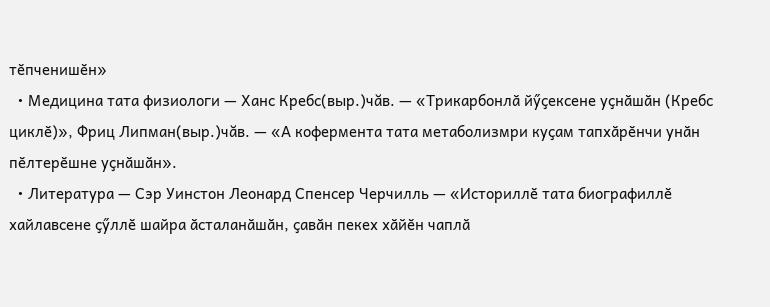тӗпченишӗн»
  • Медицина тата физиологи — Ханс Кребс(выр.)чăв. — «Трикарбонлӑ йӳҫексене уҫнӑшӑн (Кребс циклӗ)», Фриц Липман(выр.)чăв. — «А кофермента тата метаболизмри куҫам тапхӑрӗнчи унӑн пӗлтерӗшне уҫнӑшӑн».
  • Литература — Сэр Уинстон Леонард Спенсер Черчилль — «Историллӗ тата биографиллӗ хайлавсене ҫӳллӗ шайра ӑсталанӑшӑн, ҫавӑн пекех хӑйӗн чаплӑ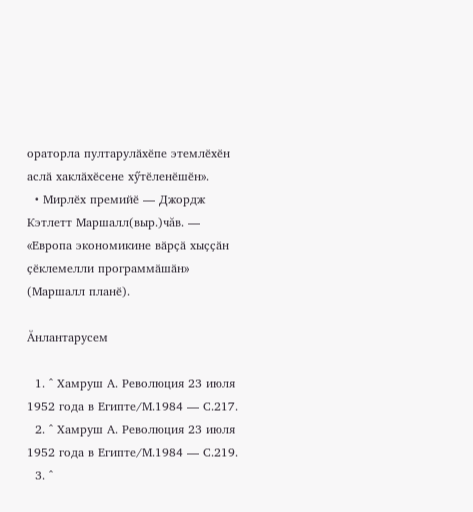ораторла пултарулӑхӗпе этемлӗхӗн аслӑ хаклӑхӗсене хӳтӗленӗшӗн».
  • Мирлӗх премийӗ — Джордж Кэтлетт Маршалл(выр.)чăв. — «Европа экономикине вӑрҫӑ хыҫҫӑн ҫӗклемелли программӑшӑн» (Маршалл планӗ).

Ӑнлантарусем

  1. ^ Хамруш А. Революция 23 июля 1952 года в Египте/М.1984 — С.217.
  2. ^ Хамруш А. Революция 23 июля 1952 года в Египте/М.1984 — С.219.
  3. ^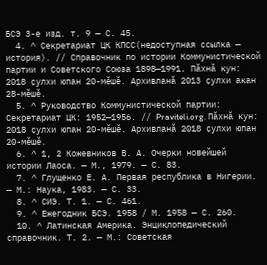БСЭ 3-е изд. т. 9 — С. 45.
  4. ^ Секретариат ЦК КПСС(недоступная ссылка — история). // Справочник по истории Коммунистической партии и Советского Союза 1898—1991. Пӑхнӑ кун: 2018 ҫулхи юпан 20-мӗшӗ. Архивланӑ 2013 ҫулхи акан 28-мӗшӗ.
  5. ^ Руководство Коммунистической партии: Секретариат ЦК: 1952—1956. // Praviteli.org. Пӑхнӑ кун: 2018 ҫулхи юпан 20-мӗшӗ. Архивланӑ 2018 ҫулхи юпан 20-мӗшӗ.
  6. ^ 1, 2 Кожевников В. А. Очерки новейшей истории Лаоса. — М., 1979. — С. 83.
  7. ^ Глущенко Е. А. Первая республика в Нигерии. — М.: Наука, 1983. — С. 33.
  8. ^ СИЭ. Т. 1. — С. 461.
  9. ^ Ежегодник БСЭ. 1958 / М. 1958 — С. 260.
  10. ^ Латинская Америка. Энциклопедический справочник. Т. 2. — М.: Советская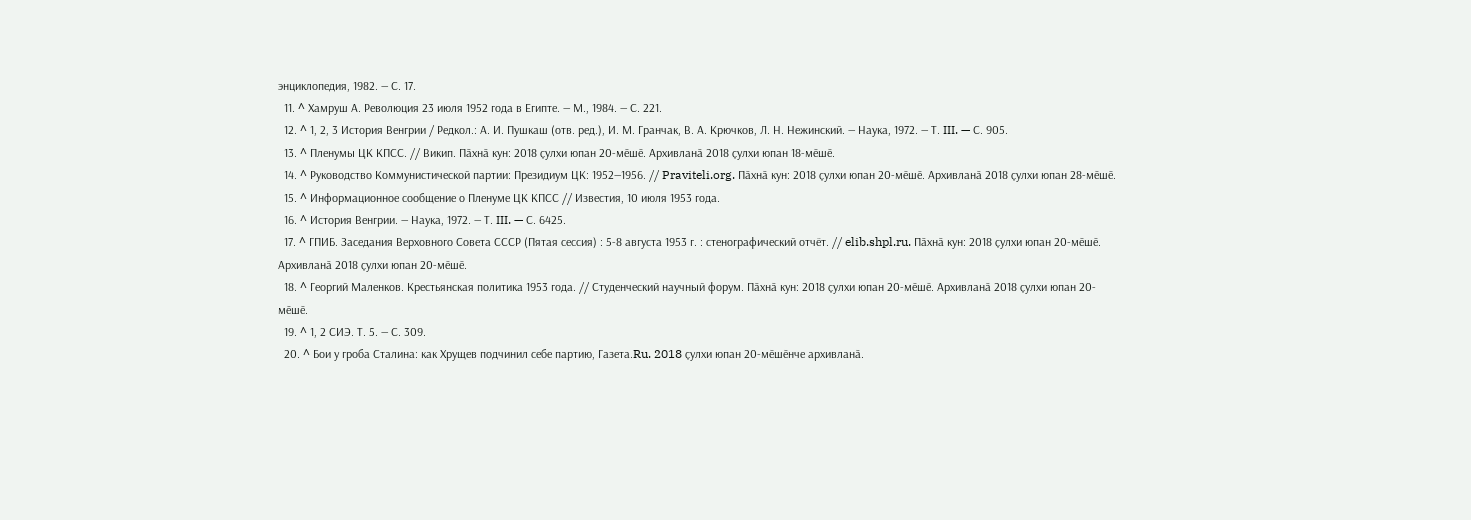энциклопедия, 1982. — С. 17.
  11. ^ Хамруш А. Революция 23 июля 1952 года в Египте. — М., 1984. — С. 221.
  12. ^ 1, 2, 3 История Венгрии / Редкол.: А. И. Пушкаш (отв. ред.), И. М. Гранчак, В. А. Крючков, Л. Н. Нежинский. — Наука, 1972. — Т. III. — С. 905.
  13. ^ Пленумы ЦК КПСС. // Викип. Пӑхнӑ кун: 2018 ҫулхи юпан 20-мӗшӗ. Архивланӑ 2018 ҫулхи юпан 18-мӗшӗ.
  14. ^ Руководство Коммунистической партии: Президиум ЦК: 1952—1956. // Praviteli.org. Пӑхнӑ кун: 2018 ҫулхи юпан 20-мӗшӗ. Архивланӑ 2018 ҫулхи юпан 28-мӗшӗ.
  15. ^ Информационное сообщение о Пленуме ЦК КПСС // Известия, 10 июля 1953 года.
  16. ^ История Венгрии. — Наука, 1972. — Т. III. — С. 6425.
  17. ^ ГПИБ. Заседания Верховного Совета СССР (Пятая сессия) : 5-8 августа 1953 г. : стенографический отчёт. // elib.shpl.ru. Пӑхнӑ кун: 2018 ҫулхи юпан 20-мӗшӗ. Архивланӑ 2018 ҫулхи юпан 20-мӗшӗ.
  18. ^ Георгий Маленков. Крестьянская политика 1953 года. // Студенческий научный форум. Пӑхнӑ кун: 2018 ҫулхи юпан 20-мӗшӗ. Архивланӑ 2018 ҫулхи юпан 20-мӗшӗ.
  19. ^ 1, 2 СИЭ. Т. 5. — С. 309.
  20. ^ Бои у гроба Сталина: как Хрущев подчинил себе партию, Газета.Ru. 2018 ҫулхи юпан 20-мӗшӗнче архивланӑ.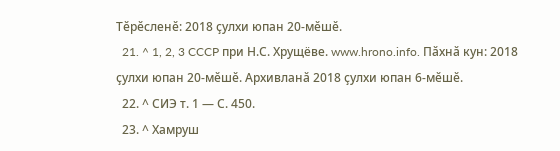Тӗрӗсленӗ: 2018 ҫулхи юпан 20-мӗшӗ.
  21. ^ 1, 2, 3 CCCP при Н.С. Хрущёве. www.hrono.info. Пӑхнӑ кун: 2018 ҫулхи юпан 20-мӗшӗ. Архивланӑ 2018 ҫулхи юпан 6-мӗшӗ.
  22. ^ СИЭ т. 1 — С. 450.
  23. ^ Хамруш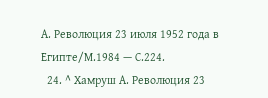А. Революция 23 июля 1952 года в Египте/М.1984 — С.224.
  24. ^ Хамруш А. Революция 23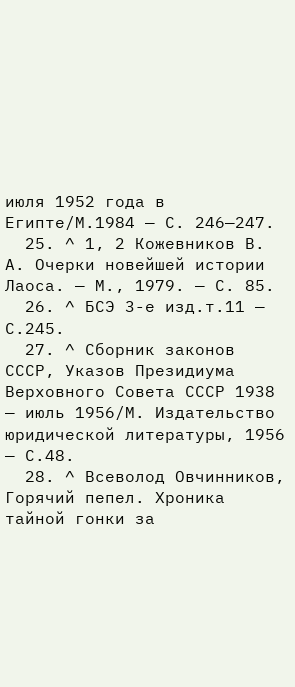июля 1952 года в Египте/М.1984 — С. 246—247.
  25. ^ 1, 2 Кожевников В. А. Очерки новейшей истории Лаоса. — М., 1979. — С. 85.
  26. ^ БСЭ 3-е изд.т.11 — С.245.
  27. ^ Сборник законов СССР, Указов Президиума Верховного Совета СССР 1938 — июль 1956/М. Издательство юридической литературы, 1956 — С.48.
  28. ^ Всеволод Овчинников, Горячий пепел. Хроника тайной гонки за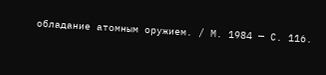обладание атомным оружием. / М. 1984 — С. 116.